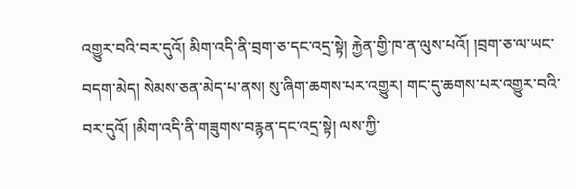འགྱུར་བའི་བར་དུའོ། མིག་འདི་ནི་བྲག་ཅ་དང་འདྲ་སྟེ། རྐྱེན་གྱི་ཁ་ན་ལུས་པའོ། །བྲག་ཅ་ལ་ཡང་བདག་མེད། སེམས་ཅན་མེད་པ་ནས། སུ་ཞིག་ཆགས་པར་འགྱུར། གང་དུ་ཆགས་པར་འགྱུར་བའི་བར་དུའོ། །མིག་འདི་ནི་གཟུགས་བརྙན་དང་འདྲ་སྟེ། ལས་ཀྱི་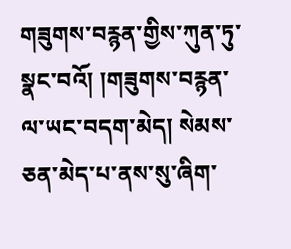གཟུགས་བརྙན་གྱིས་ཀུན་ཏུ་སྣང་བའོ། །གཟུགས་བརྙན་ལ་ཡང་བདག་མེད། སེམས་ཅན་མེད་པ་ནས་སུ་ཞིག་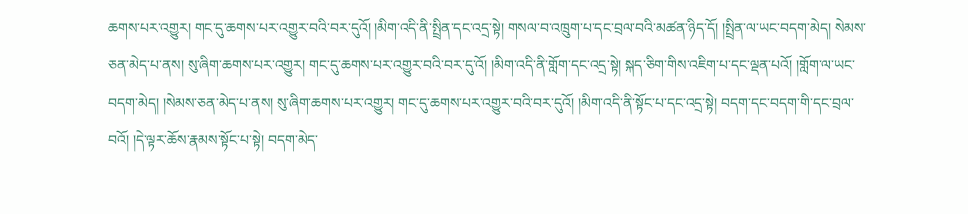ཆགས་པར་འགྱུར། གང་དུ་ཆགས་པར་འགྱུར་བའི་བར་དུའོ། །མིག་འདི་ནི་སྤྲིན་དང་འདྲ་སྟེ། གསལ་བ་འཁྲུག་པ་དང་བྲལ་བའི་མཚན་ཉིད་དོ། །སྤྲིན་ལ་ཡང་བདག་མེད། སེམས་ཅན་མེད་པ་ནས། སུ་ཞིག་ཆགས་པར་འགྱུར། གང་དུ་ཆགས་པར་འགྱུར་བའི་བར་དུ་འོ། །མིག་འདི་ནི་གློག་དང་འདྲ་སྟེ། སྐད་ཅིག་གིས་འཇིག་པ་དང་ལྡན་པའོ། །གློག་ལ་ཡང་བདག་མེད། །སེམས་ཅན་མེད་པ་ནས། སུ་ཞིག་ཆགས་པར་འགྱུར། གང་དུ་ཆགས་པར་འགྱུར་བའི་བར་དུའོ། །མིག་འདི་ནི་སྟོང་པ་དང་འདྲ་སྟེ། བདག་དང་བདག་གི་དང་བྲལ་བའོ། །དེ་ལྟར་ཆོས་རྣམས་སྟོང་པ་སྟེ། བདག་མེད་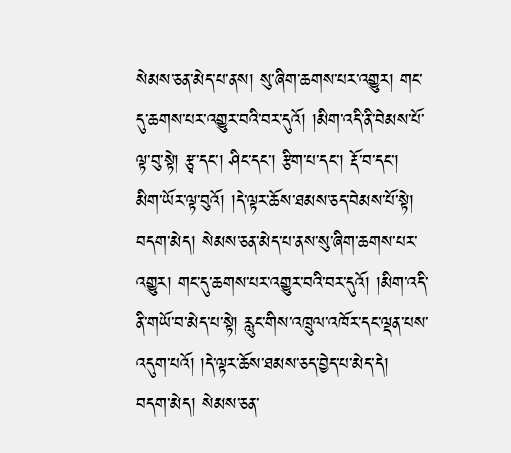སེམས་ཅན་མེད་པ་ནས། སུ་ཞིག་ཆགས་པར་འགྱུར། གང་དུ་ཆགས་པར་འགྱུར་བའི་བར་དུའོ། །མིག་འདི་ནི་བེམས་པོ་ལྟ་བུ་སྟེ། རྩྭ་དང་། ཤིང་དང་། རྩིག་པ་དང་། རྡོ་བ་དང་། མིག་ཡོར་ལྟ་བུའོ། །དེ་ལྟར་ཆོས་ཐམས་ཅད་བེམས་པོ་སྟེ། བདག་མེད། སེམས་ཅན་མེད་པ་ནས་སུ་ཞིག་ཆགས་པར་འགྱུར། གང་དུ་ཆགས་པར་འགྱུར་བའི་བར་དུའོ། །མིག་འདི་ནི་གཡོ་བ་མེད་པ་སྟེ། རླུང་གིས་འཁྲུལ་འཁོར་དང་ལྡན་པས་འདུག་པའོ། །དེ་ལྟར་ཆོས་ཐམས་ཅད་བྱེད་པ་མེད་དེ། བདག་མེད། སེམས་ཅན་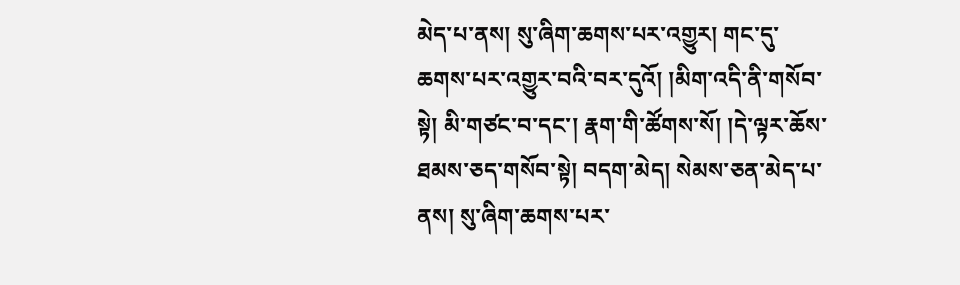མེད་པ་ནས། སུ་ཞིག་ཆགས་པར་འགྱུར། གང་དུ་ཆགས་པར་འགྱུར་བའི་བར་དུའོ། །མིག་འདི་ནི་གསོབ་སྟེ། མི་གཙང་བ་དང་། རྣག་གི་ཚོགས་སོ། །དེ་ལྟར་ཆོས་ཐམས་ཅད་གསོབ་སྟེ། བདག་མེད། སེམས་ཅན་མེད་པ་ནས། སུ་ཞིག་ཆགས་པར་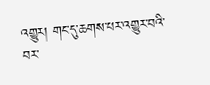འགྱུར། གང་དུ་ཆགས་པར་འགྱུར་བའི་བར་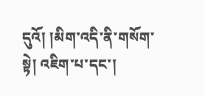དུའོ། །མིག་འདི་ནི་གསོག་སྟེ། འཇིག་པ་དང་།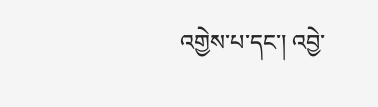འགྱེས་པ་དང་། འབྱེ་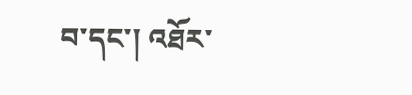བ་དང་། འཐོར་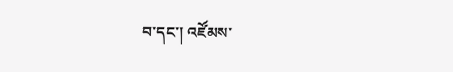བ་དང་། འཛོམས་